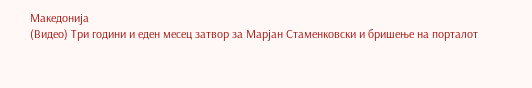Македонија
(Видео) Три години и еден месец затвор за Марјан Стаменковски и бришење на порталот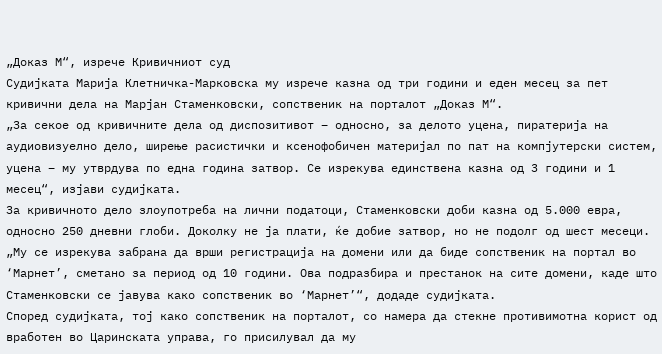„Доказ М“, изрече Кривичниот суд
Судијката Марија Клетничка-Марковска му изрече казна од три години и еден месец за пет кривични дела на Марјан Стаменковски, сопственик на порталот „Доказ М“.
„За секое од кривичните дела од диспозитивот – односно, за делото уцена, пиратерија на аудиовизуелно дело, ширење расистички и ксенофобичен материјал по пат на компјутерски систем, уцена – му утврдува по една година затвор. Се изрекува единствена казна од 3 години и 1 месец“, изјави судијката.
За кривичното дело злоупотреба на лични податоци, Стаменковски доби казна од 5.000 евра, односно 250 дневни глоби. Доколку не ја плати, ќе добие затвор, но не подолг од шест месеци.
„Му се изрекува забрана да врши регистрација на домени или да биде сопственик на портал во ‘Марнет’, сметано за период од 10 години. Ова подразбира и престанок на сите домени, каде што Стаменковски се јавува како сопственик во ‘Марнет’“, додаде судијката.
Според судијката, тој како сопственик на порталот, со намера да стекне противимотна корист од вработен во Царинската управа, го присилувал да му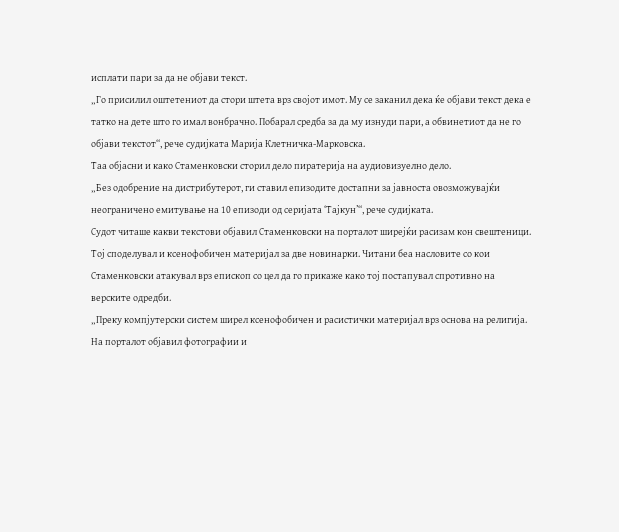исплати пари за да не објави текст.
„Го присилил оштетениот да стори штета врз својот имот. Му се заканил дека ќе објави текст дека е татко на дете што го имал вонбрачно. Побарал средба за да му изнуди пари, а обвинетиот да не го објави текстот“, рече судијката Марија Клетничка-Марковска.
Таа објасни и како Стаменковски сторил дело пиратерија на аудиовизуелно дело.
„Без одобрение на дистрибутерот, ги ставил епизодите достапни за јавноста овозможувајќи неограничено емитување на 10 епизоди од серијата ‘Тајкун’“, рече судијката.
Судот читаше какви текстови објавил Стаменковски на порталот ширејќи расизам кон свештеници. Тој споделувал и ксенофобичен материјал за две новинарки. Читани беа насловите со кои Стаменковски атакувал врз епископ со цел да го прикаже како тој постапувал спротивно на верските одредби.
„Преку компјутерски систем ширел ксенофобичен и расистички материјал врз основа на религија. На порталот објавил фотографии и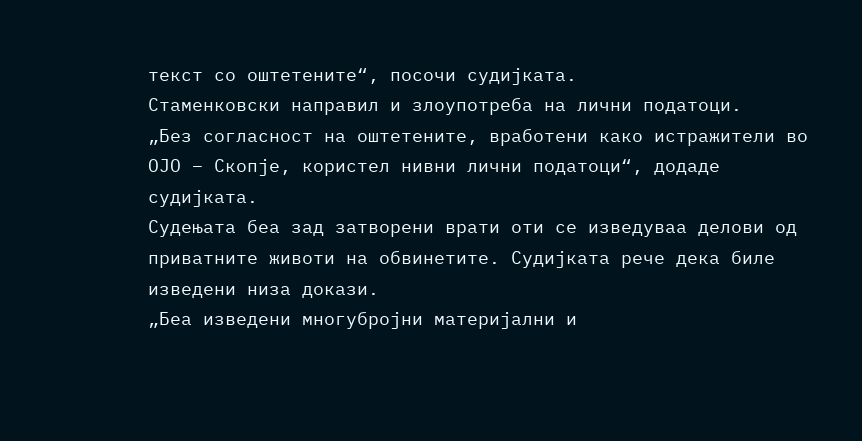текст со оштетените“, посочи судијката.
Стаменковски направил и злоупотреба на лични податоци.
„Без согласност на оштетените, вработени како истражители во ОЈО – Скопје, користел нивни лични податоци“, додаде судијката.
Судењата беа зад затворени врати оти се изведуваа делови од приватните животи на обвинетите. Судијката рече дека биле изведени низа докази.
„Беа изведени многубројни материјални и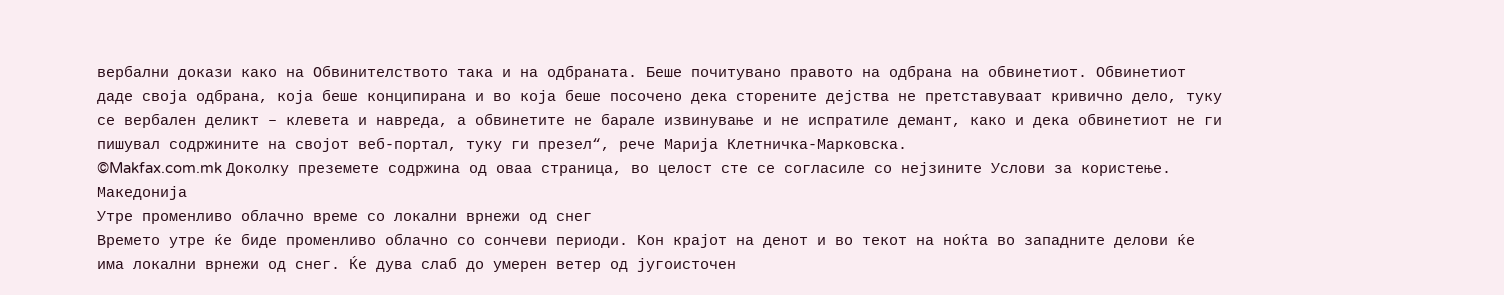вербални докази како на Обвинителството така и на одбраната. Беше почитувано правото на одбрана на обвинетиот. Обвинетиот даде своја одбрана, која беше конципирана и во која беше посочено дека сторените дејства не претставуваат кривично дело, туку се вербален деликт – клевета и навреда, а обвинетите не барале извинување и не испратиле демант, како и дека обвинетиот не ги пишувал содржините на својот веб-портал, туку ги презел“, рече Марија Клетничка-Марковска.
©Makfax.com.mk Доколку преземете содржина од оваа страница, во целост сте се согласиле со нејзините Услови за користење.
Македонија
Утре променливо облачно време со локални врнежи од снег
Времето утре ќе биде променливо облачно со сончеви периоди. Кон крајот на денот и во текот на ноќта во западните делови ќе има локални врнежи од снег. Ќе дува слаб до умерен ветер од југоисточен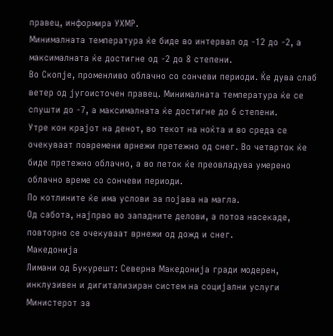правец, информира УХМР.
Минималната температура ќе биде во интервал од -12 до -2, а максималната ќе достигне од -2 до 8 степени.
Во Скопје, променливо облачно со сончеви периоди. Ќе дува слаб ветер од југоисточен правец. Минималната температура ќе се спушти до -7, а максималната ќе достигне до 6 степени.
Утре кон крајот на денот, во текот на ноќта и во среда се очекуваат повремени врнежи претежно од снег. Во четврток ќе биде претежно облачно, а во петок ќе преовладува умерено облачно време со сончеви периоди.
По котлините ќе има услови за појава на магла.
Од сабота, најпрво во западните делови, а потоа насекаде, повторно се очекуваат врнежи од дожд и снег.
Македонија
Лимани од Букурешт: Северна Македонија гради модерен, инклузивен и дигитализиран систем на социјални услуги
Министерот за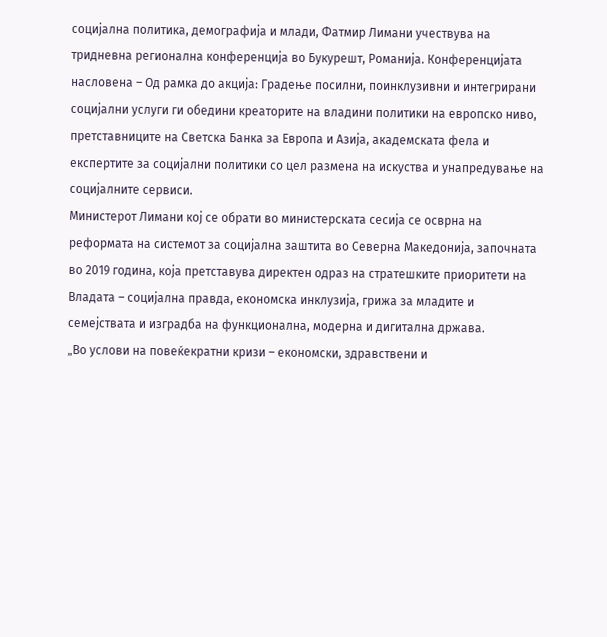социјална политика, демографија и млади, Фатмир Лимани учествува на тридневна регионална конференција во Букурешт, Романија. Конференцијата насловена – Од рамка до акција: Градење посилни, поинклузивни и интегрирани социјални услуги ги обедини креаторите на владини политики на европско ниво, претставниците на Светска Банка за Европа и Азија, академската фела и експертите за социјални политики со цел размена на искуства и унапредување на социјалните сервиси.
Министерот Лимани кој се обрати во министерската сесија се осврна на реформата на системот за социјална заштита во Северна Македонија, започната во 2019 година, која претставува директен одраз на стратешките приоритети на Владата – социјална правда, економска инклузија, грижа за младите и семејствата и изградба на функционална, модерна и дигитална држава.
„Во услови на повеќекратни кризи – економски, здравствени и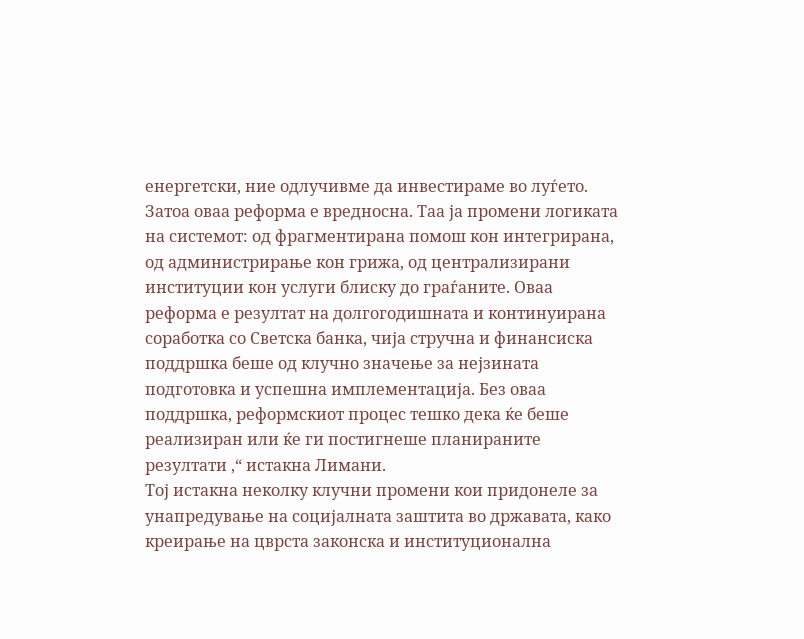енергетски, ние одлучивме да инвестираме во луѓето. Затоа оваа реформа е вредносна. Таа ја промени логиката на системот: од фрагментирана помош кон интегрирана, од администрирање кон грижа, од централизирани институции кон услуги блиску до граѓаните. Оваа реформа е резултат на долгогодишната и континуирана соработка со Светска банка, чија стручна и финансиска поддршка беше од клучно значење за нејзината подготовка и успешна имплементација. Без оваа поддршка, реформскиот процес тешко дека ќе беше реализиран или ќе ги постигнеше планираните резултати ,“ истакна Лимани.
Тој истакна неколку клучни промени кои придонеле за унапредување на социјалната заштита во државата, како креирање на цврста законска и институционална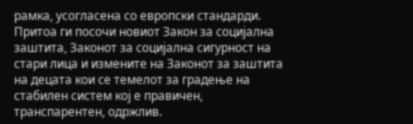рамка, усогласена со европски стандарди. Притоа ги посочи новиот Закон за социјална заштита, Законот за социјална сигурност на стари лица и измените на Законот за заштита на децата кои се темелот за градење на стабилен систем кој е правичен, транспарентен, одржлив.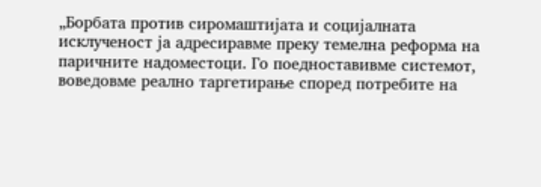„Борбата против сиромаштијата и социјалната исклученост ја адресиравме преку темелна реформа на паричните надоместоци. Го поедноставивме системот, воведовме реално таргетирање според потребите на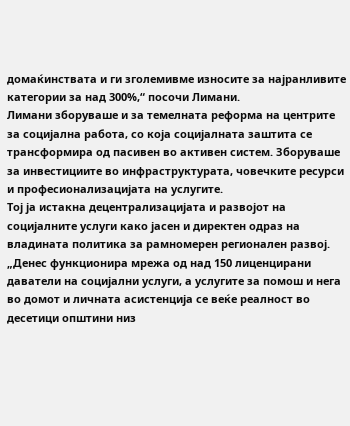домаќинствата и ги зголемивме износите за најранливите категории за над 300%,“ посочи Лимани.
Лимани зборуваше и за темелната реформа на центрите за социјална работа, со која социјалната заштита се трансформира од пасивен во активен систем. Зборуваше за инвестициите во инфраструктурата, човечките ресурси и професионализацијата на услугите.
Тој ја истакна децентрализацијата и развојот на социјалните услуги како јасен и директен одраз на владината политика за рамномерен регионален развој.
„Денес функционира мрежа од над 150 лиценцирани даватели на социјални услуги, а услугите за помош и нега во домот и личната асистенција се веќе реалност во десетици општини низ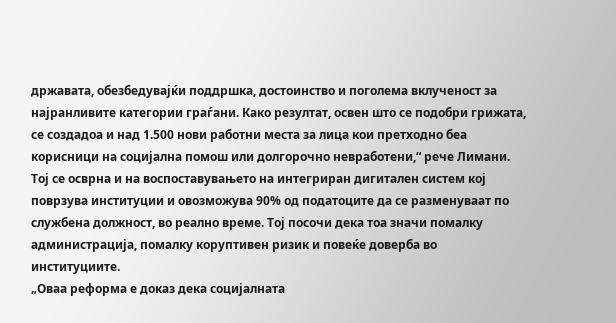државата, обезбедувајќи поддршка, достоинство и поголема вклученост за најранливите категории граѓани. Како резултат, освен што се подобри грижата, се создадоа и над 1.500 нови работни места за лица кои претходно беа корисници на социјална помош или долгорочно невработени,“ рече Лимани.
Тој се осврна и на воспоставувањето на интегриран дигитален систем кој поврзува институции и овозможува 90% од податоците да се разменуваат по службена должност, во реално време. Тој посочи дека тоа значи помалку администрација, помалку коруптивен ризик и повеќе доверба во институциите.
„Оваа реформа е доказ дека социјалната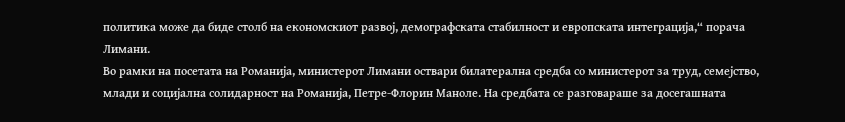политика може да биде столб на економскиот развој, демографската стабилност и европската интеграција,“ порача Лимани.
Во рамки на посетата на Романија, министерот Лимани оствари билатерална средба со министерот за труд, семејство, млади и социјална солидарност на Романија, Петре-Флорин Маноле. На средбата се разговараше за досегашната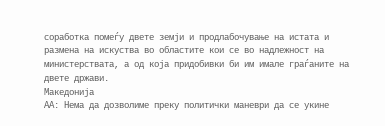соработка помеѓу двете земји и продлабочување на истата и размена на искуства во областите кои се во надлежност на министерствата, а од која придобивки би им имале граѓаните на двете држави.
Македонија
АА: Нема да дозволиме преку политички маневри да се укине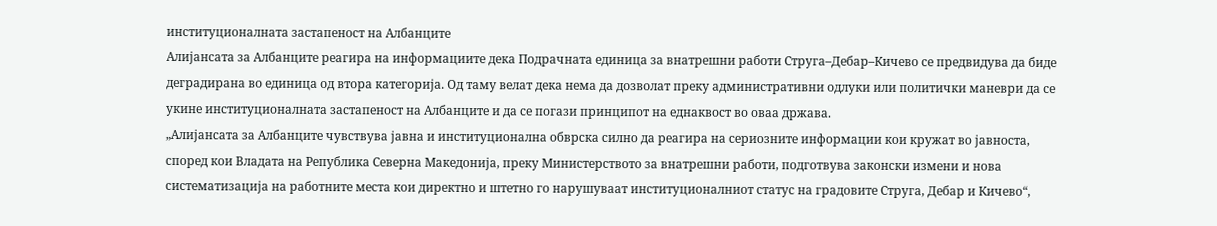институционалната застапеност на Албанците
Алијансата за Албанците реагира на информациите дека Подрачната единица за внатрешни работи Струга–Дебар–Кичево се предвидува да биде деградирана во единица од втора категорија. Од таму велат дека нема да дозволат преку административни одлуки или политички маневри да се укине институционалната застапеност на Албанците и да се погази принципот на еднаквост во оваа држава.
„Алијансата за Албанците чувствува јавна и институционална обврска силно да реагира на сериозните информации кои кружат во јавноста, според кои Владата на Република Северна Македонија, преку Министерството за внатрешни работи, подготвува законски измени и нова систематизација на работните места кои директно и штетно го нарушуваат институционалниот статус на градовите Струга, Дебар и Кичево“,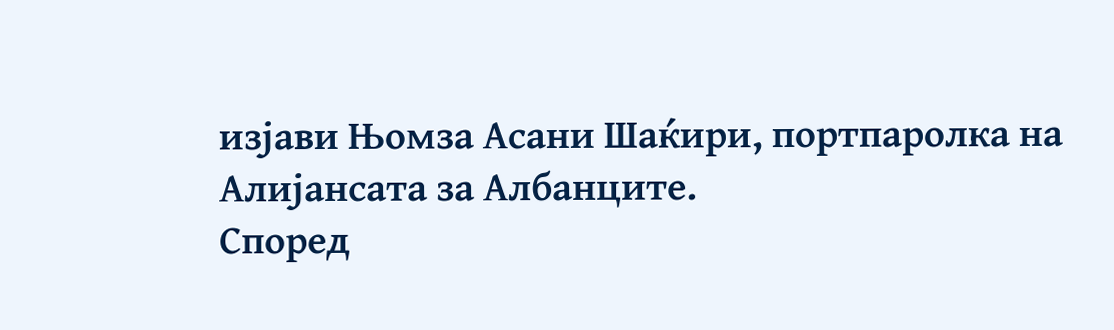изјави Њомза Асани Шаќири, портпаролка на Алијансата за Албанците.
Според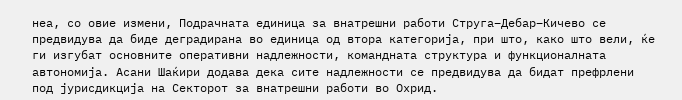неа, со овие измени, Подрачната единица за внатрешни работи Струга–Дебар–Кичево се предвидува да биде деградирана во единица од втора категорија, при што, како што вели, ќе ги изгубат основните оперативни надлежности, командната структура и функционалната автономија. Асани Шаќири додава дека сите надлежности се предвидува да бидат префрлени под јурисдикција на Секторот за внатрешни работи во Охрид.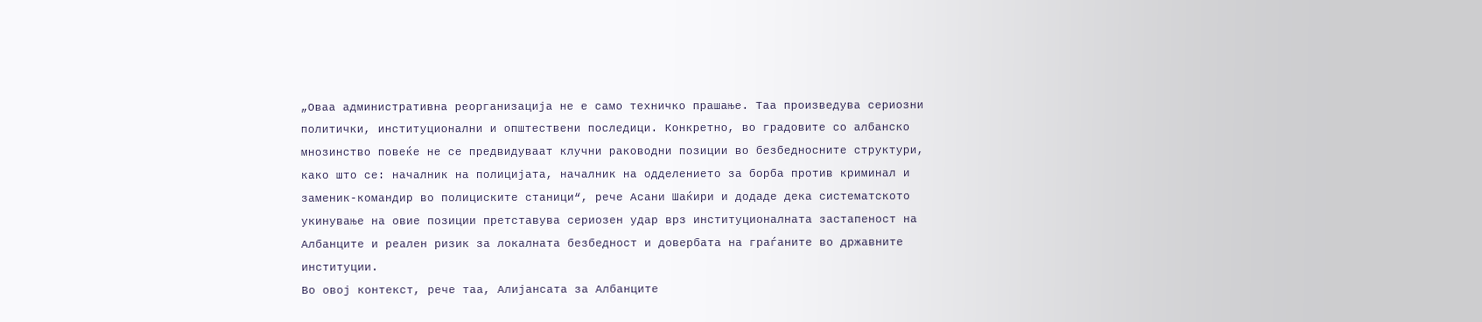„Оваа административна реорганизација не е само техничко прашање. Таа произведува сериозни политички, институционални и општествени последици. Конкретно, во градовите со албанско мнозинство повеќе не се предвидуваат клучни раководни позиции во безбедносните структури, како што се: началник на полицијата, началник на одделението за борба против криминал и заменик-командир во полициските станици“, рече Асани Шаќири и додаде дека систематското укинување на овие позиции претставува сериозен удар врз институционалната застапеност на Албанците и реален ризик за локалната безбедност и довербата на граѓаните во државните институции.
Во овој контекст, рече таа, Алијансата за Албанците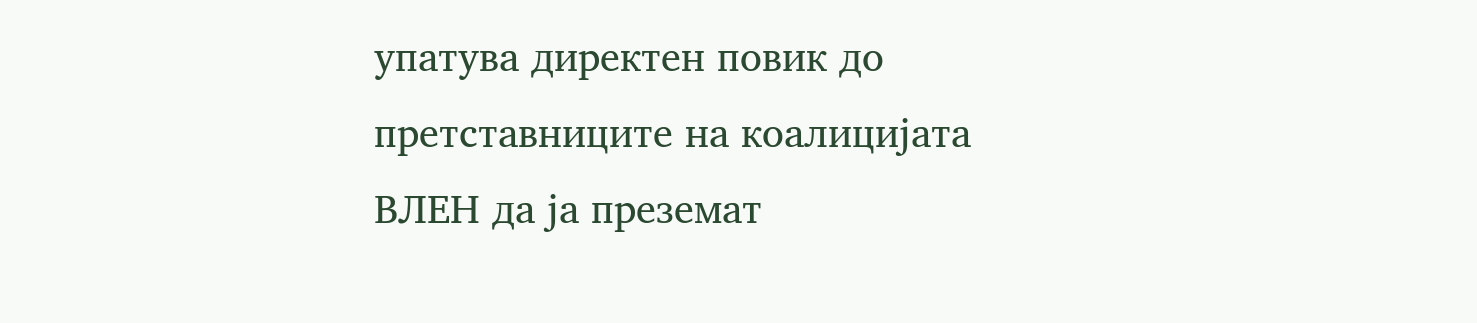упатува директен повик до претставниците на коалицијата ВЛЕН да ја преземат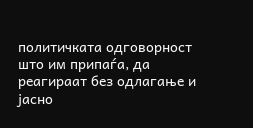политичката одговорност што им припаѓа, да реагираат без одлагање и јасно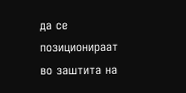да се позиционираат во заштита на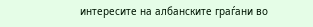интересите на албанските граѓани во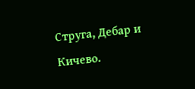Струга, Дебар и Кичево.